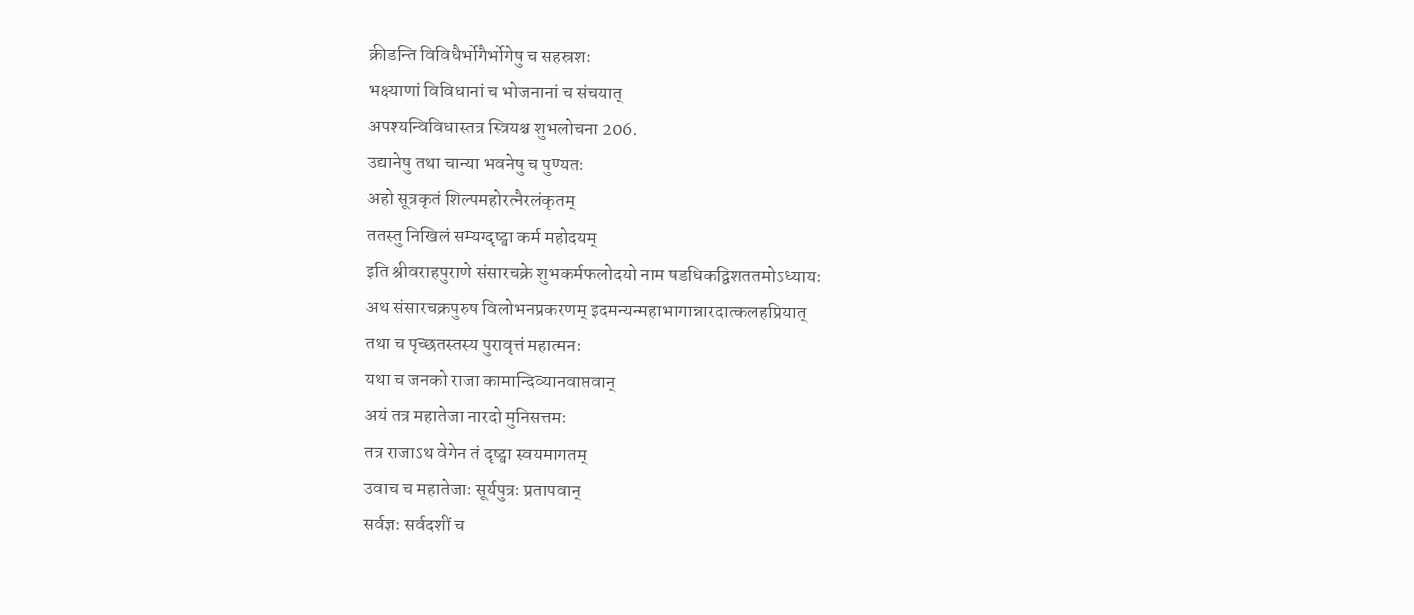क्रीडन्ति विविधैर्भोगैर्भोगेषु च सहस्रशः
भक्ष्याणां विविधानां च भोजनानां च संचयात्
अपश्यन्विविधास्तत्र स्त्रियश्च शुभलोचना 206.
उद्यानेषु तथा चान्या भवनेषु च पुण्यतः
अहो सूत्रकृतं शिल्पमहोरत्नैरलंकृतम्
ततस्तु निखिलं सम्यग्दृष्ट्वा कर्म महोदयम्
इति श्रीवराहपुराणे संसारचक्रे शुभकर्मफलोदयो नाम षडधिकद्विशततमोऽध्यायः
अथ संसारचक्रपुरुष विलोभनप्रकरणम् इदमन्यन्महाभागान्नारदात्कलहप्रियात्
तथा च पृच्छतस्तस्य पुरावृत्तं महात्मनः
यथा च जनको राजा कामान्दिव्यानवाप्तवान्
अयं तत्र महातेजा नारदो मुनिसत्तमः
तत्र राजाऽथ वेगेन तं दृष्ट्वा स्वयमागतम्
उवाच च महातेजाः सूर्यपुत्रः प्रतापवान्
सर्वज्ञः सर्वदशीं च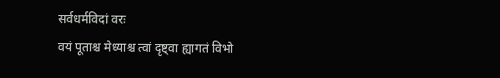सर्वधर्मविदां वरः
वयं पूताश्च मेध्याश्च त्वां दृष्ट्वा ह्यागतं विभो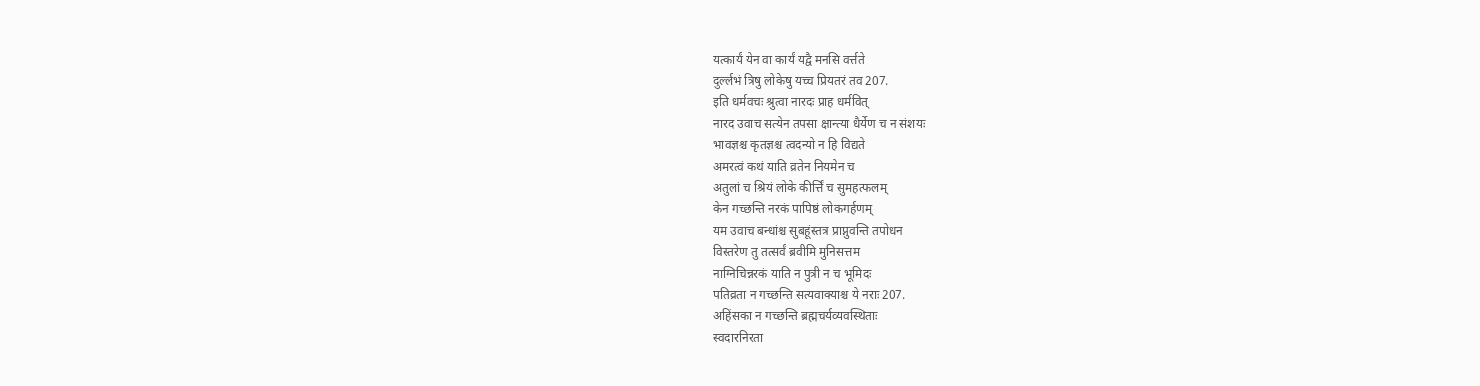यत्कार्यं येन वा कार्यं यद्वै मनसि वर्त्तते
दुर्ल्लभं त्रिषु लोकेषु यच्च प्रियतरं तव 207.
इति धर्मवचः श्रुत्वा नारदः प्राह धर्मवित्
नारद उवाच सत्येन तपसा क्षान्त्या धैर्येण च न संशयः
भावज्ञश्च कृतज्ञश्च त्वदन्यो न हि विद्यते
अमरत्वं कथं याति व्रतेन नियमेन च
अतुलां च श्रियं लोके कीर्त्तिं च सुमहत्फलम्
केन गच्छन्ति नरकं पापिष्ठं लोकगर्हणम्
यम उवाच बन्धांश्च सुबहूंस्तत्र प्राप्नुवन्ति तपोधन
विस्तरेण तु तत्सर्वं ब्रवीमि मुनिसत्तम
नाग्निचिन्नरकं याति न पुत्री न च भूमिदः
पतिव्रता न गच्छन्ति सत्यवाक्याश्च ये नराः 207.
अहिंसका न गच्छन्ति ब्रह्मचर्यव्यवस्थिताः
स्वदारनिरता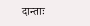दान्ताः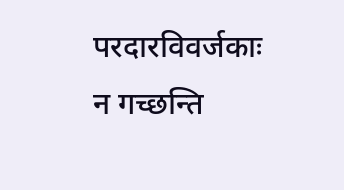परदारविवर्जकाः
न गच्छन्ति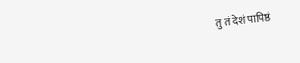तु तं देशं पापिष्ठं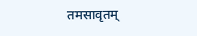तमसावृतम्